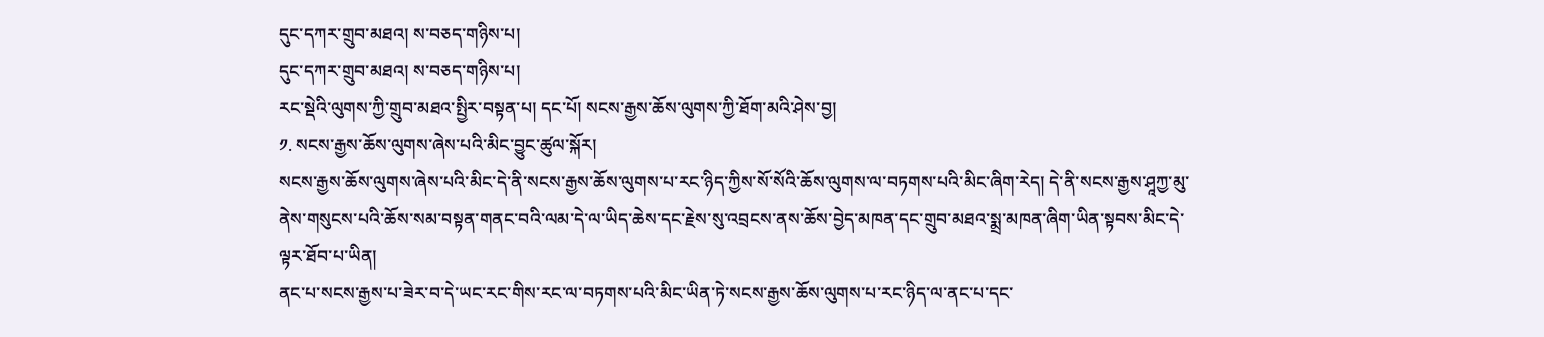དུང་དཀར་གྲུབ་མཐའ། ས་བཅད་གཉིས་པ།
དུང་དཀར་གྲུབ་མཐའ། ས་བཅད་གཉིས་པ།
རང་སྡེའི་ལུགས་ཀྱི་གྲུབ་མཐའ་སྤྱིར་བསྟན་པ། དང་པོ། སངས་རྒྱས་ཆོས་ལུགས་ཀྱི་ཐོག་མའི་ཤེས་བྱ།
༡. སངས་རྒྱས་ཆོས་ལུགས་ཞེས་པའི་མིང་བྱུང་ཚུལ་སྐོར།
སངས་རྒྱས་ཆོས་ལུགས་ཞེས་པའི་མིང་དེ་ནི་སངས་རྒྱས་ཆོས་ལུགས་པ་རང་ཉིད་ཀྱིས་སོ་སོའི་ཆོས་ལུགས་ལ་བཏགས་པའི་མིང་ཞིག་རེད། དེ་ནི་སངས་རྒྱས་ཤཱཀྱ་མུ་ནེས་གསུངས་པའི་ཆོས་སམ་བསྟན་གནང་བའི་ལམ་དེ་ལ་ཡིད་ཆེས་དང་རྗེས་སུ་འབྲངས་ནས་ཆོས་བྱེད་མཁན་དང་གྲུབ་མཐའ་སྨྲ་མཁན་ཞིག་ཡིན་སྟབས་མིང་དེ་ལྟར་ཐོབ་པ་ཡིན།
ནང་པ་སངས་རྒྱས་པ་ཟེར་བ་དེ་ཡང་རང་གིས་རང་ལ་བཏགས་པའི་མིང་ཡིན་ཏེ་སངས་རྒྱས་ཆོས་ལུགས་པ་རང་ཉིད་ལ་ནང་པ་དང་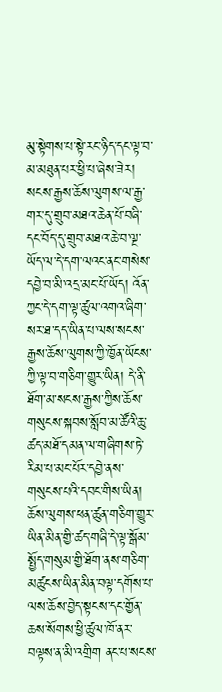མུ་སྟེགས་པ་སྟེ་རང་ཉིད་དང་ལྟ་བ་མ་མཐུན་པར་ཕྱི་པ་ཞེས་ཟེར། སངས་རྒྱས་ཆོས་ལུགས་ལ་རྒྱ་གར་དུ་གྲུབ་མཐའ་ཆེན་པོ་བཞི་དང་བོད་དུ་གྲུབ་མཐའ་ཆེ་བ་ལྔ་ཡོད་ལ་དེ་དག་ལའང་ནང་གསེས་དབྱེ་བ་མི་འདྲ་མང་པོ་ཡོད། འོན་ཀྱང་དེ་དག་ལྟ་ཚུལ་འགའ་ཞིག་སར་ཐ་དད་ཡིན་པ་ལས་སངས་རྒྱས་ཆོས་ལུགས་ཀྱི་ཁྱོན་ཡོངས་ཀྱི་ལྟ་བ་གཅིག་གྱུར་ཡིན། དེ་ནི་ཐོག་མ་སངས་རྒྱས་ཀྱིས་ཆོས་གསུངས་སྐབས་སློབ་མ་ཚོའི་ཆུ་ཚད་མཐོ་དམན་ལ་གཞིགས་ཏེ་རིམ་པ་མང་པོར་དབྱེ་ནས་གསུངས་པའི་དབང་གིས་ཡིན། ཆོས་ལུགས་ཕན་ཚུན་གཅིག་གྱུར་ཡིན་མིན་གྱི་ཚད་གཞི་དེ་ལྟ་སྒོམ་སྤྱོད་གསུམ་གྱི་ཐོག་ནས་གཅིག་མཚུངས་ཡིན་མིན་བལྟ་དགོས་པ་ལས་ཆོས་བྱེད་སྟངས་དང་གྱོན་ཆས་སོགས་ཕྱི་ཚུལ་ཁོ་ནར་བལྟས་ན་མི་འགྲིག ནང་པ་སངས་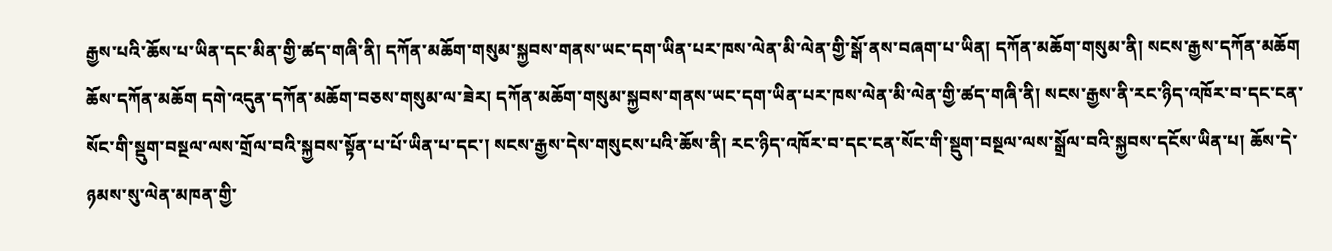རྒྱས་པའི་ཆོས་པ་ཡིན་དང་མིན་གྱི་ཚད་གཞི་ནི། དཀོན་མཆོག་གསུམ་སྐྱབས་གནས་ཡང་དག་ཡིན་པར་ཁས་ལེན་མི་ལེན་གྱི་སྒོ་ནས་བཞག་པ་ཡིན། དཀོན་མཆོག་གསུམ་ནི། སངས་རྒྱས་དཀོན་མཆོག ཆོས་དཀོན་མཆོག དགེ་འདུན་དཀོན་མཆོག་བཅས་གསུམ་ལ་ཟེར། དཀོན་མཆོག་གསུམ་སྐྱབས་གནས་ཡང་དག་ཡིན་པར་ཁས་ལེན་མི་ལེན་གྱི་ཚད་གཞི་ནི། སངས་རྒྱས་ནི་རང་ཉིད་འཁོར་བ་དང་ངན་སོང་གི་སྡུག་བསྔལ་ལས་གྲོལ་བའི་སྐྱབས་སྟོན་པ་པོ་ཡིན་པ་དང་། སངས་རྒྱས་དེས་གསུངས་པའི་ཆོས་ནི། རང་ཉིད་འཁོར་བ་དང་ངན་སོང་གི་སྡུག་བསྔལ་ལས་སྒྲོལ་བའི་སྐྱབས་དངོས་ཡིན་པ། ཆོས་དེ་ཉམས་སུ་ལེན་མཁན་གྱི་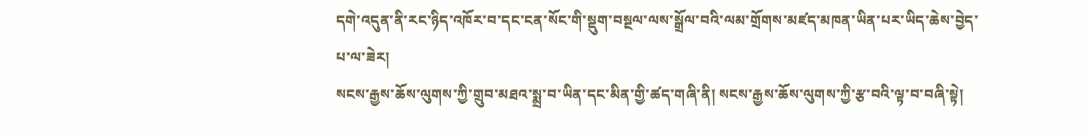དགེ་འདུན་ནི་རང་ཉིད་འཁོར་བ་དང་ངན་སོང་གི་སྡུག་བསྔལ་ལས་སྒྲོལ་བའི་ལམ་གྲོགས་མཛད་མཁན་ཡིན་པར་ཡིད་ཆེས་བྱེད་པ་ལ་ཟེར།
སངས་རྒྱས་ཆོས་ལུགས་ཀྱི་གྲུབ་མཐའ་སྨྲ་བ་ཡིན་དང་མིན་གྱི་ཚད་གཞི་ནི། སངས་རྒྱས་ཆོས་ལུགས་ཀྱི་རྩ་བའི་ལྟ་བ་བཞི་སྟེ།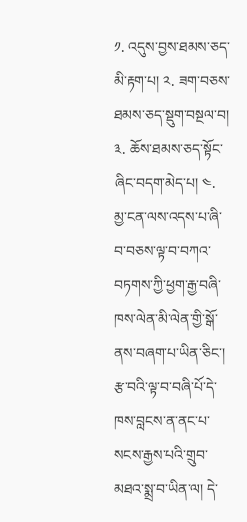༡. འདུས་བྱས་ཐམས་ཅད་མི་རྟག་པ། ༢. ཟག་བཅས་ཐམས་ཅད་སྡུག་བསྔལ་བ། ༣. ཆོས་ཐམས་ཅད་སྟོང་ཞིང་བདག་མེད་པ། ༤. མྱ་ངན་ལས་འདས་པ་ཞི་བ་བཅས་ལྟ་བ་བཀའ་བཏགས་ཀྱི་ཕྱག་རྒྱ་བཞི་ཁས་ལེན་མི་ལེན་གྱི་སྒོ་ནས་བཞག་པ་ཡིན་ཅིང་། རྩ་བའི་ལྟ་བ་བཞི་པོ་དེ་ཁས་བླངས་ན་ནང་པ་སངས་རྒྱས་པའི་གྲུབ་མཐའ་སྨྲ་བ་ཡིན་ལ། དེ་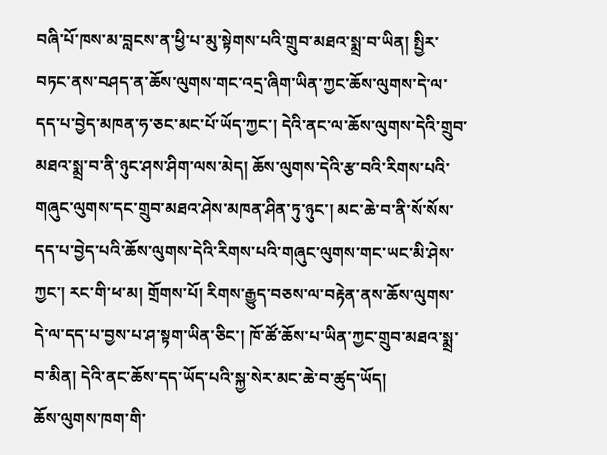བཞི་པོ་ཁས་མ་བླངས་ན་ཕྱི་པ་མུ་སྟེགས་པའི་གྲུབ་མཐའ་སྨྲ་བ་ཡིན། སྤྱིར་བཏང་ནས་བཤད་ན་ཆོས་ལུགས་གང་འདྲ་ཞིག་ཡིན་ཀྱང་ཆོས་ལུགས་དེ་ལ་དད་པ་བྱེད་མཁན་ཧ་ཅང་མང་པོ་ཡོད་ཀྱང་། དེའི་ནང་ལ་ཆོས་ལུགས་དེའི་གྲུབ་མཐའ་སྨྲ་བ་ནི་ཉུང་ཤས་ཤིག་ལས་མེད། ཆོས་ལུགས་དེའི་རྩ་བའི་རིགས་པའི་གཞུང་ལུགས་དང་གྲུབ་མཐའ་ཤེས་མཁན་ཤིན་ཏུ་ཉུང་། མང་ཆེ་བ་ནི་སོ་སོས་དད་པ་བྱེད་པའི་ཆོས་ལུགས་དེའི་རིགས་པའི་གཞུང་ལུགས་གང་ཡང་མི་ཤེས་ཀྱང་། རང་གི་ཕ་མ། གྲོགས་པོ། རིགས་རྒྱུད་བཅས་ལ་བརྟེན་ནས་ཆོས་ལུགས་དེ་ལ་དད་པ་བྱས་པ་ཤ་སྟག་ཡིན་ཅིང་། ཁོ་ཚོ་ཆོས་པ་ཡིན་ཀྱང་གྲུབ་མཐའ་སྨྲ་བ་མིན། དེའི་ནང་ཆོས་དད་ཡོད་པའི་སྐྱ་སེར་མང་ཆེ་བ་ཚུད་ཡོད།
ཆོས་ལུགས་ཁག་གི་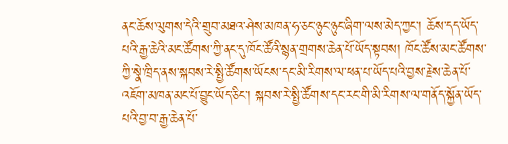ནང་ཆོས་ལུགས་དེའི་གྲུབ་མཐའ་ཤེས་མཁན་ཧ་ཅང་ཉུང་ཉུང་ཞིག་ལས་མེད་ཀྱང་། ཆོས་དད་ཡོད་པའི་རྒྱ་ཆེའི་མང་ཚོགས་ཀྱི་ནང་དུ་ཁོང་ཚོའི་སྙན་གྲགས་ཆེན་པོ་ཡོད་སྟབས། ཁོང་ཚོས་མང་ཚོགས་ཀྱི་སྣེ་ཁྲིད་ནས་སྐབས་རེ་སྤྱི་ཚོགས་ཡོངས་དང་མི་རིགས་ལ་ཕན་པ་ཡོད་པའི་བྱས་རྗེས་ཆེན་པོ་འཇོག་མཁན་མང་པོ་བྱུང་ཡོད་ཅིང་། སྐབས་རེ་སྤྱི་ཚོགས་དང་རང་གི་མི་རིགས་ལ་གནོད་སྐྱོན་ཡོད་པའི་བྱ་བ་རྒྱ་ཆེན་པོ་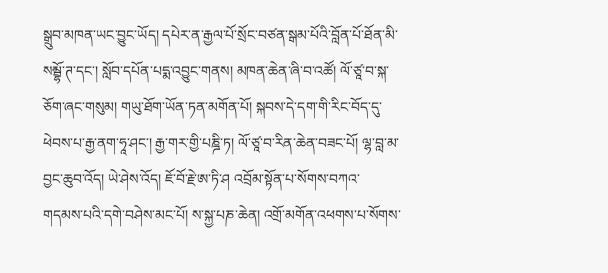སྒྲུབ་མཁན་ཡང་བྱུང་ཡོད། དཔེར་ན་རྒྱལ་པོ་སྲོང་བཙན་སྒམ་པོའི་བློན་པོ་ཐོན་མི་སམྦྷོ་ཊ་དང་། སློབ་དཔོན་པདྨ་འབྱུང་གནས། མཁན་ཆེན་ཞི་བ་འཚོ། ལོ་ཙཱ་བ་སྐ་ཅོག་ཞང་གསུམ། གཡུ་ཐོག་ཡོན་ཏན་མགོན་པོ། སྐབས་དེ་དག་གི་རིང་བོད་དུ་ཕེབས་པ་རྒྱ་ནག་ཧཱ་ཤང་། རྒྱ་གར་གྱི་པཎྜི་ཏ། ལོ་ཙཱ་བ་རིན་ཆེན་བཟང་པོ། ལྷ་བླ་མ་བྱང་ཆུབ་འོད། ཡེ་ཤེས་འོད། ཇོ་བོ་རྗེ་ཨ་ཏི་ཤ འབྲོམ་སྟོན་པ་སོགས་བཀའ་གདམས་པའི་དགེ་བཤེས་མང་པོ། ས་སྐྱ་པཎ་ཆེན། འགྲོ་མགོན་འཕགས་པ་སོགས་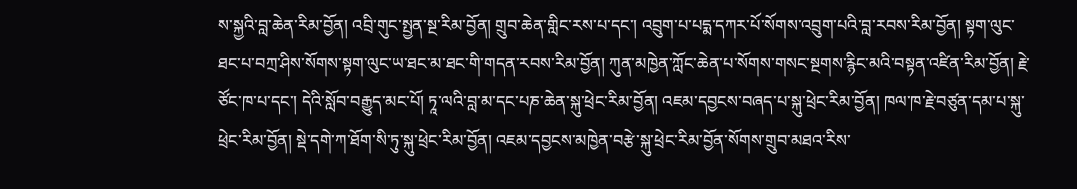ས་སྐྱའི་བླ་ཆེན་རིམ་བྱོན། འབྲི་གུང་སྤྱན་སྔ་རིམ་བྱོན། གྲུབ་ཆེན་གླིང་རས་པ་དང་། འབྲུག་པ་པདྨ་དཀར་པོ་སོགས་འབྲུག་པའི་བླ་རབས་རིམ་བྱོན། སྟག་ལུང་ཐང་པ་བཀྲ་ཤིས་སོགས་སྟག་ལུང་ཡ་ཐང་མ་ཐང་གི་གདན་རབས་རིམ་བྱོན། ཀུན་མཁྱེན་ཀློང་ཆེན་པ་སོགས་གསང་སྔགས་རྙིང་མའི་བསྟན་འཛིན་རིམ་བྱོན། རྗེ་ཙོང་ཁ་པ་དང་། དེའི་སློབ་བརྒྱུད་མང་པོ། ཏཱ་ལའི་བླ་མ་དང་པཎ་ཆེན་སྐུ་ཕྲེང་རིམ་བྱོན། འཇམ་དབྱངས་བཞད་པ་སྐུ་ཕྲེང་རིམ་བྱོན། ཁལ་ཁ་རྗེ་བཙུན་དམ་པ་སྐུ་ཕྲེང་རིམ་བྱོན། སྡེ་དགེ་ཀ་ཐོག་སི་ཏུ་སྐུ་ཕྲེང་རིམ་བྱོན། འཇམ་དབྱངས་མཁྱེན་བརྩེ་སྐུ་ཕྲེང་རིམ་བྱོན་སོགས་གྲུབ་མཐའ་རིས་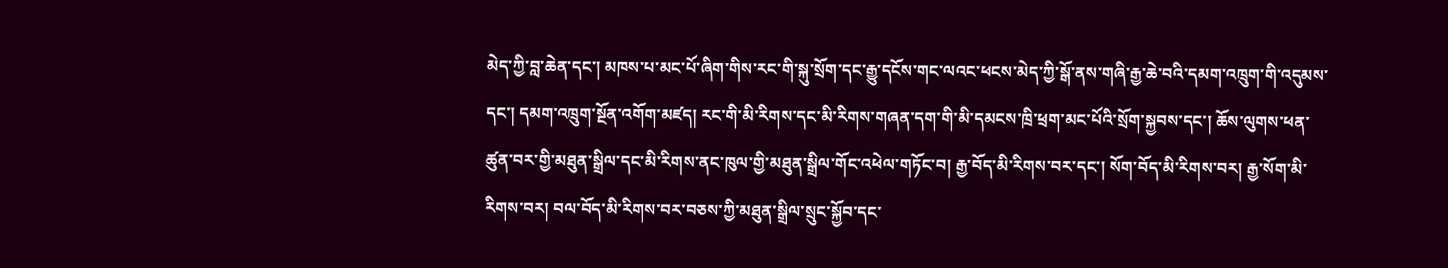མེད་ཀྱི་བླ་ཆེན་དང་། མཁས་པ་མང་པོ་ཞིག་གིས་རང་གི་སྐུ་སྲོག་དང་རྒྱུ་དངོས་གང་ལའང་ཕངས་མེད་ཀྱི་སྒོ་ནས་གཞི་རྒྱ་ཆེ་བའི་དམག་འཁྲུག་གི་འདུམས་དང་། དམག་འཁྲུག་སྔོན་འགོག་མཛད། རང་གི་མི་རིགས་དང་མི་རིགས་གཞན་དག་གི་མི་དམངས་ཁྲི་ཕྲག་མང་པོའི་སྲོག་སྐྱབས་དང་། ཆོས་ལུགས་ཕན་ཚུན་བར་གྱི་མཐུན་སྒྲིལ་དང་མི་རིགས་ནང་ཁུལ་གྱི་མཐུན་སྒྲིལ་གོང་འཕེལ་གཏོང་བ། རྒྱ་བོད་མི་རིགས་བར་དང་། སོག་བོད་མི་རིགས་བར། རྒྱ་སོག་མི་རིགས་བར། བལ་བོད་མི་རིགས་བར་བཅས་ཀྱི་མཐུན་སྒྲིལ་སྲུང་སྐྱོབ་དང་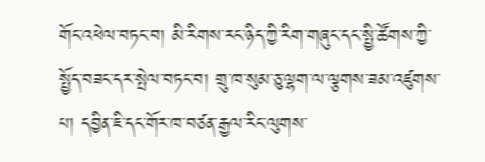གོང་འཕེལ་བཏང་བ། མི་རིགས་རང་ཉིད་ཀྱི་རིག་གཞུང་དང་སྤྱི་ཚོགས་ཀྱི་སྤྱོད་བཟང་དར་སྤེལ་བཏང་བ། གྲུ་ཁ་སུམ་ཅུ་ལྷག་ལ་ལྕགས་ཟམ་འཛུགས་པ། དབྱིན་ཇི་དང་གོར་ཁ་བཙན་རྒྱལ་རིང་ལུགས་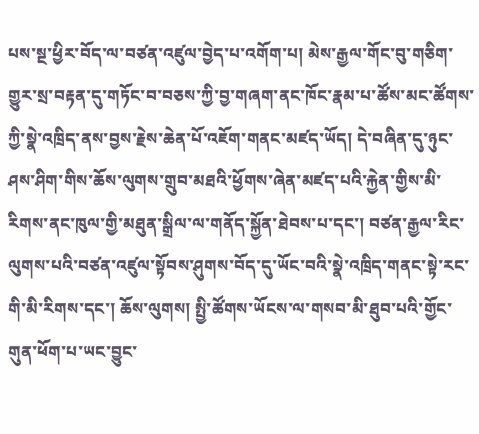པས་སྔ་ཕྱིར་བོད་ལ་བཙན་འཛུལ་བྱེད་པ་འགོག་པ། མེས་རྒྱལ་གོང་བུ་གཅིག་གྱུར་སྲ་བརྟན་དུ་གཏོང་བ་བཅས་ཀྱི་བྱ་གཞག་ནང་ཁོང་རྣམ་པ་ཚོས་མང་ཚོགས་ཀྱི་སྣེ་འཁྲིད་ནས་བྱས་རྗེས་ཆེན་པོ་འཇོག་གནང་མཛད་ཡོད། དེ་བཞིན་དུ་ཉུང་ཤས་ཤིག་གིས་ཆོས་ལུགས་གྲུབ་མཐའི་ཕྱོགས་ཞེན་མཛད་པའི་རྐྱེན་གྱིས་མི་རིགས་ནང་ཁུལ་གྱི་མཐུན་སྒྲིལ་ལ་གནོད་སྐྱོན་ཐེབས་པ་དང་། བཙན་རྒྱལ་རིང་ལུགས་པའི་བཙན་འཛུལ་སྟོབས་ཤུགས་བོད་དུ་ཡོང་བའི་སྣེ་འཁྲིད་གནང་སྟེ་རང་གི་མི་རིགས་དང་། ཆོས་ལུགས། སྤྱི་ཚོགས་ཡོངས་ལ་གསབ་མི་ཐུབ་པའི་གྱོང་གུན་ཕོག་པ་ཡང་བྱུང་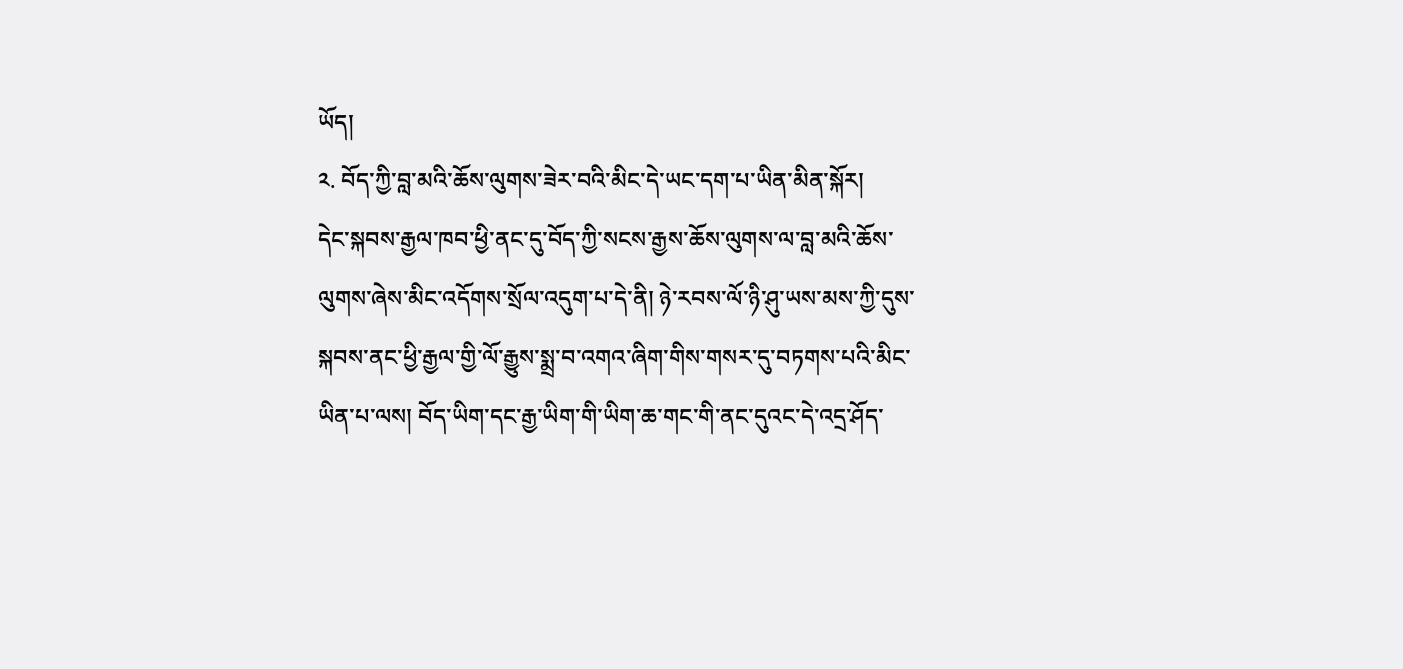ཡོད།
༢. བོད་ཀྱི་བླ་མའི་ཆོས་ལུགས་ཟེར་བའི་མིང་དེ་ཡང་དག་པ་ཡིན་མིན་སྐོར།
དེང་སྐབས་རྒྱལ་ཁབ་ཕྱི་ནང་དུ་བོད་ཀྱི་སངས་རྒྱས་ཆོས་ལུགས་ལ་བླ་མའི་ཆོས་ལུགས་ཞེས་མིང་འདོགས་སྲོལ་འདུག་པ་དེ་ནི། ཉེ་རབས་ལོ་ཉི་ཤུ་ཡས་མས་ཀྱི་དུས་སྐབས་ནང་ཕྱི་རྒྱལ་གྱི་ལོ་རྒྱུས་སྨྲ་བ་འགའ་ཞིག་གིས་གསར་དུ་བཏགས་པའི་མིང་ཡིན་པ་ལས། བོད་ཡིག་དང་རྒྱ་ཡིག་གི་ཡིག་ཆ་གང་གི་ནང་དུའང་དེ་འདྲ་ཤོད་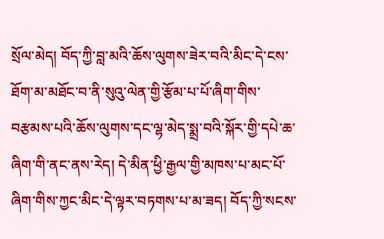སྲོལ་མེད། བོད་ཀྱི་བླ་མའི་ཆོས་ལུགས་ཟེར་བའི་མིང་དེ་ངས་ཐོག་མ་མཐོང་བ་ནི་སུའུ་ལེན་གྱི་རྩོམ་པ་པོ་ཞིག་གིས་བརྩམས་པའི་ཆོས་ལུགས་དང་ལྷ་མེད་སྨྲ་བའི་སྐོར་གྱི་དཔེ་ཆ་ཞིག་གི་ནང་ནས་རེད། དེ་མིན་ཕྱི་རྒྱལ་གྱི་མཁས་པ་མང་པོ་ཞིག་གིས་ཀྱང་མིང་དེ་ལྟར་བཏགས་པ་མ་ཟད། བོད་ཀྱི་སངས་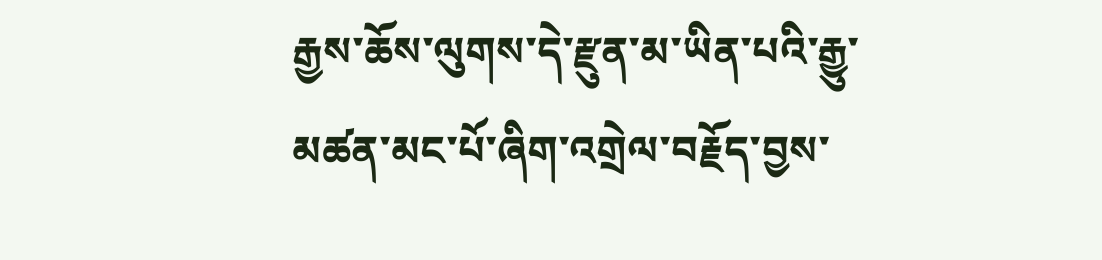རྒྱས་ཆོས་ལུགས་དེ་རྫུན་མ་ཡིན་པའི་རྒྱུ་མཚན་མང་པོ་ཞིག་འགྲེལ་བརྗོད་བྱས་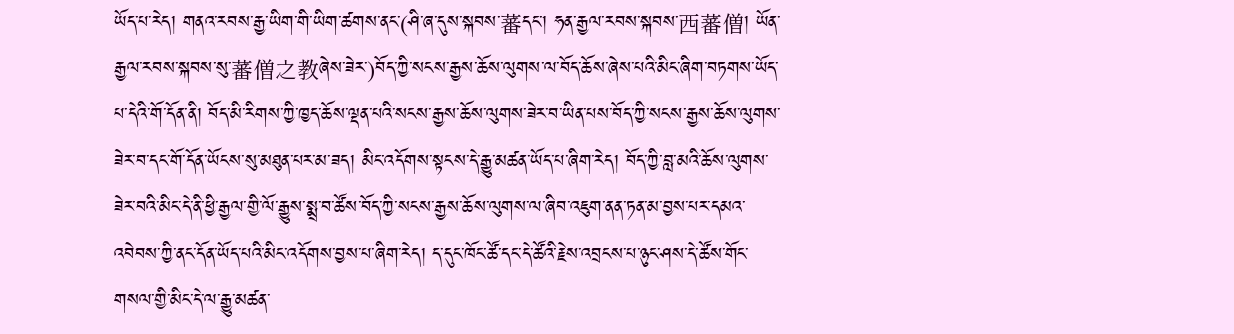ཡོད་པ་རེད། གནའ་རབས་རྒྱ་ཡིག་གི་ཡིག་ཚགས་ནང་(ཤི་ཞ་དུས་སྐབས་蕃དང་། ཧན་རྒྱལ་རབས་སྐབས་西蕃僧། ཡོན་རྒྱལ་རབས་སྐབས་སུ་蕃僧之教ཞེས་ཟེར་)བོད་ཀྱི་སངས་རྒྱས་ཆོས་ལུགས་ལ་བོད་ཆོས་ཞེས་པའི་མིང་ཞིག་བཏགས་ཡོད་པ་དེའི་གོ་དོན་ནི། བོད་མི་རིགས་ཀྱི་ཁྱད་ཆོས་ལྡན་པའི་སངས་རྒྱས་ཆོས་ལུགས་ཟེར་བ་ཡིན་པས་བོད་ཀྱི་སངས་རྒྱས་ཆོས་ལུགས་ཟེར་བ་དང་གོ་དོན་ཡོངས་སུ་མཐུན་པར་མ་ཟད། མིང་འདོགས་སྟངས་དེ་རྒྱུ་མཚན་ཡོད་པ་ཞིག་རེད། བོད་ཀྱི་བླ་མའི་ཆོས་ལུགས་ཟེར་བའི་མིང་དེ་ནི་ཕྱི་རྒྱལ་གྱི་ལོ་རྒྱུས་སྨྲ་བ་ཚོས་བོད་ཀྱི་སངས་རྒྱས་ཆོས་ལུགས་ལ་ཞིབ་འཇུག་ནན་ཏན་མ་བྱས་པར་དམའ་འབེབས་ཀྱི་ནང་དོན་ཡོད་པའི་མིང་འདོགས་བྱས་པ་ཞིག་རེད། ད་དུང་ཁོང་ཚོ་དང་དེ་ཚོའི་རྗེས་འབྲངས་པ་ཉུང་ཤས་དེ་ཚོས་གོང་གསལ་གྱི་མིང་དེ་ལ་རྒྱུ་མཚན་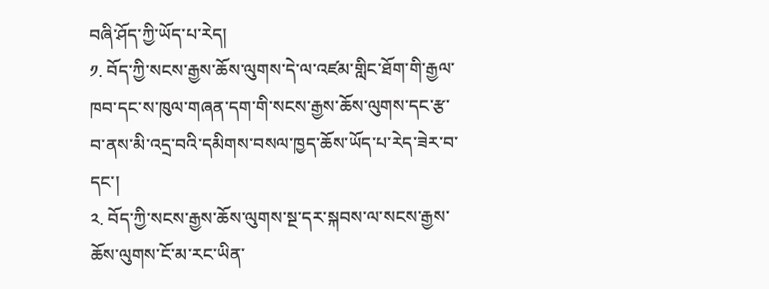བཞི་ཤོད་ཀྱི་ཡོད་པ་རེད།
༡. བོད་ཀྱི་སངས་རྒྱས་ཆོས་ལུགས་དེ་ལ་འཛམ་གླིང་ཐོག་གི་རྒྱལ་ཁབ་དང་ས་ཁུལ་གཞན་དག་གི་སངས་རྒྱས་ཆོས་ལུགས་དང་རྩ་བ་ནས་མི་འདྲ་བའི་དམིགས་བསལ་ཁྱད་ཆོས་ཡོད་པ་རེད་ཟེར་བ་དང་།
༢. བོད་ཀྱི་སངས་རྒྱས་ཆོས་ལུགས་སྔ་དར་སྐབས་ལ་སངས་རྒྱས་ཆོས་ལུགས་ངོ་མ་རང་ཡིན་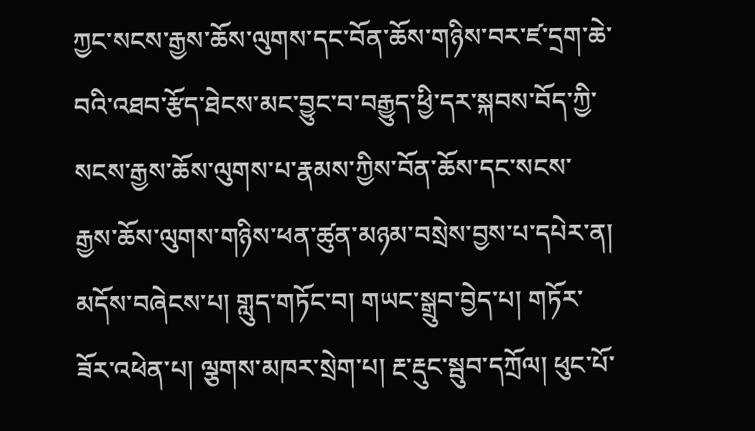ཀྱང་སངས་རྒྱས་ཆོས་ལུགས་དང་བོན་ཆོས་གཉིས་བར་ཛ་དྲག་ཆེ་བའི་འཐབ་རྩོད་ཐེངས་མང་བྱུང་བ་བརྒྱུད་ཕྱི་དར་སྐབས་བོད་ཀྱི་སངས་རྒྱས་ཆོས་ལུགས་པ་རྣམས་ཀྱིས་བོན་ཆོས་དང་སངས་རྒྱས་ཆོས་ལུགས་གཉིས་ཕན་ཚུན་མཉམ་བསྲེས་བྱས་པ་དཔེར་ན། མདོས་བཞེངས་པ། གླུད་གཏོང་བ། གཡང་སྒྲུབ་བྱེད་པ། གཏོར་ཟོར་འཕེན་པ། ལྕགས་མཁར་སྲེག་པ། རྔ་རྡུང་སྦུབ་དཀྲོལ། ཕུང་པོ་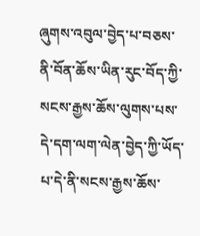ཞུགས་འབུལ་བྱེད་པ་བཅས་ནི་བོན་ཆོས་ཡིན་རུང་བོད་ཀྱི་སངས་རྒྱས་ཆོས་ལུགས་པས་དེ་དག་ལག་ལེན་བྱེད་ཀྱི་ཡོད་པ་དེ་ནི་སངས་རྒྱས་ཆོས་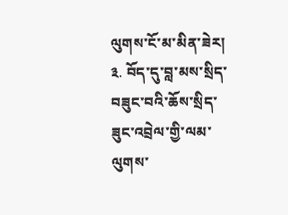ལུགས་ངོ་མ་མིན་ཟེར།
༣. བོད་དུ་བླ་མས་སྲིད་བཟུང་བའི་ཆོས་སྲིད་ཟུང་འབྲེལ་གྱི་ལམ་ལུགས་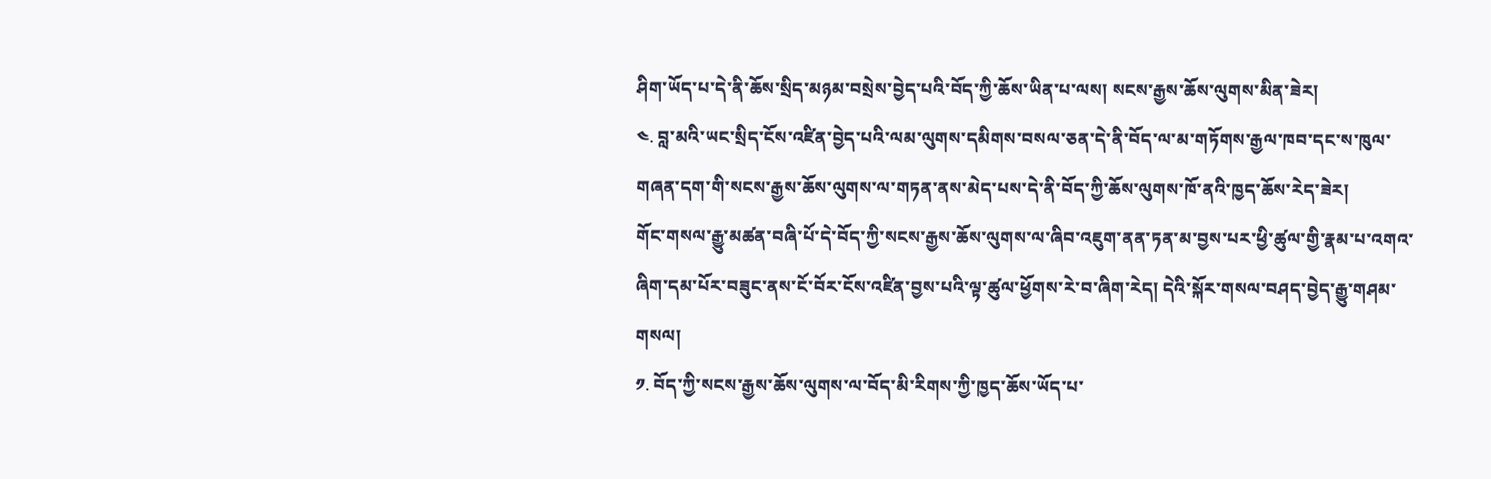ཤིག་ཡོད་པ་དེ་ནི་ཆོས་སྲིད་མཉམ་བསྲེས་བྱེད་པའི་བོད་ཀྱི་ཆོས་ཡིན་པ་ལས། སངས་རྒྱས་ཆོས་ལུགས་མིན་ཟེར།
༤. བླ་མའི་ཡང་སྲིད་ངོས་འཛིན་བྱེད་པའི་ལམ་ལུགས་དམིགས་བསལ་ཅན་དེ་ནི་བོད་ལ་མ་གཏོགས་རྒྱལ་ཁབ་དང་ས་ཁུལ་གཞན་དག་གི་སངས་རྒྱས་ཆོས་ལུགས་ལ་གཏན་ནས་མེད་པས་དེ་ནི་བོད་ཀྱི་ཆོས་ལུགས་ཁོ་ནའི་ཁྱད་ཆོས་རེད་ཟེར།
གོང་གསལ་རྒྱུ་མཚན་བཞི་པོ་དེ་བོད་ཀྱི་སངས་རྒྱས་ཆོས་ལུགས་ལ་ཞིབ་འཇུག་ནན་ཏན་མ་བྱས་པར་ཕྱི་ཚུལ་གྱི་རྣམ་པ་འགའ་ཞིག་དམ་པོར་བཟུང་ནས་ངོ་བོར་ངོས་འཛིན་བྱས་པའི་ལྟ་ཚུལ་ཕྱོགས་རེ་བ་ཞིག་རེད། དེའི་སྐོར་གསལ་བཤད་བྱེད་རྒྱུ་གཤམ་གསལ།
༡. བོད་ཀྱི་སངས་རྒྱས་ཆོས་ལུགས་ལ་བོད་མི་རིགས་ཀྱི་ཁྱད་ཆོས་ཡོད་པ་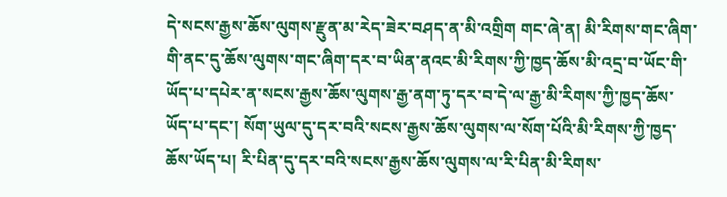དེ་སངས་རྒྱས་ཆོས་ལུགས་རྫུན་མ་རེད་ཟེར་བཤད་ན་མི་འགྲིག གང་ཞེ་ན། མི་རིགས་གང་ཞིག་གི་ནང་དུ་ཆོས་ལུགས་གང་ཞིག་དར་བ་ཡིན་ནའང་མི་རིགས་ཀྱི་ཁྱད་ཆོས་མི་འདྲ་བ་ཡོང་གི་ཡོད་པ་དཔེར་ན་སངས་རྒྱས་ཆོས་ལུགས་རྒྱ་ནག་ཏུ་དར་བ་དེ་ལ་རྒྱ་མི་རིགས་ཀྱི་ཁྱད་ཆོས་ཡོད་པ་དང་། སོག་ཡུལ་དུ་དར་བའི་སངས་རྒྱས་ཆོས་ལུགས་ལ་སོག་པོའི་མི་རིགས་ཀྱི་ཁྱད་ཆོས་ཡོད་པ། རི་པིན་དུ་དར་བའི་སངས་རྒྱས་ཆོས་ལུགས་ལ་རི་པིན་མི་རིགས་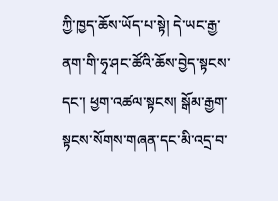ཀྱི་ཁྱད་ཆོས་ཡོད་པ་སྟེ། དེ་ཡང་རྒྱ་ནག་གི་ཧྭ་ཤང་ཚོའི་ཆོས་བྱེད་སྟངས་དང་། ཕྱག་འཚལ་སྟངས། སྒོམ་རྒྱག་སྟངས་སོགས་གཞན་དང་མི་འདྲ་བ་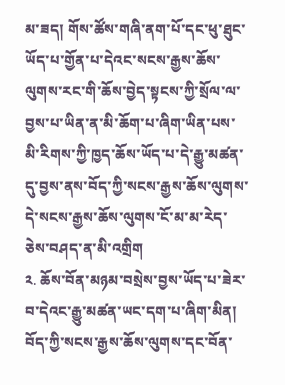མ་ཟད། གོས་ཚོས་གཞི་ནག་པོ་དང་ཕུ་ཐུང་ཡོད་པ་གྱོན་པ་དེའང་སངས་རྒྱས་ཆོས་ལུགས་རང་གི་ཆོས་བྱེད་སྟངས་ཀྱི་སྲོལ་ལ་བྱས་པ་ཡིན་ན་མི་ཆོག་པ་ཞིག་ཡིན་པས་མི་རིགས་ཀྱི་ཁྱད་ཆོས་ཡོད་པ་དེ་རྒྱུ་མཚན་དུ་བྱས་ནས་བོད་ཀྱི་སངས་རྒྱས་ཆོས་ལུགས་དེ་སངས་རྒྱས་ཆོས་ལུགས་ངོ་མ་མ་རེད་ཅེས་བཤད་ན་མི་འགྲིག
༢. ཆོས་བོན་མཉམ་བསྲེས་བྱས་ཡོད་པ་ཟེར་བ་དེའང་རྒྱུ་མཚན་ཡང་དག་པ་ཞིག་མིན། བོད་ཀྱི་སངས་རྒྱས་ཆོས་ལུགས་དང་བོན་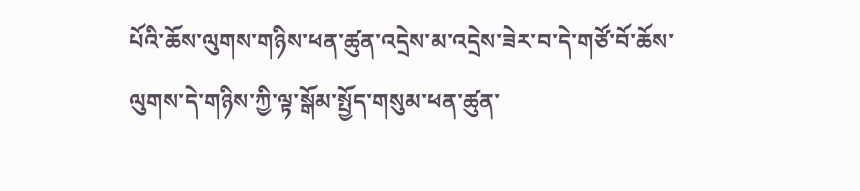པོའི་ཆོས་ལུགས་གཉིས་ཕན་ཚུན་འདྲེས་མ་འདྲེས་ཟེར་བ་དེ་གཙོ་བོ་ཆོས་ལུགས་དེ་གཉིས་ཀྱི་ལྟ་སྒོམ་སྤྱོད་གསུམ་ཕན་ཚུན་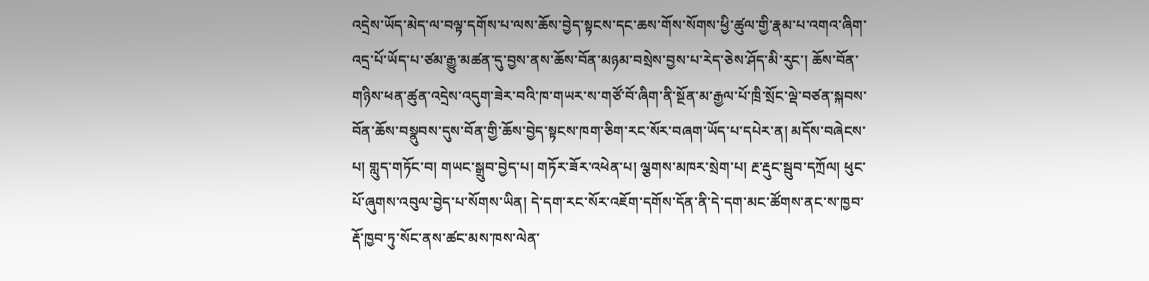འདྲེས་ཡོད་མེད་ལ་བལྟ་དགོས་པ་ལས་ཆོས་བྱེད་སྟངས་དང་ཆས་གོས་སོགས་ཕྱི་ཚུལ་གྱི་རྣམ་པ་འགའ་ཞིག་འདྲ་པོ་ཡོད་པ་ཙམ་རྒྱུ་མཚན་དུ་བྱས་ནས་ཆོས་བོན་མཉམ་བསྲེས་བྱས་པ་རེད་ཅེས་ཤོད་མི་རུང་། ཆོས་བོན་གཉིས་ཕན་ཚུན་འདྲེས་འདུག་ཟེར་བའི་ཁ་གཡར་ས་གཙོ་བོ་ཞིག་ནི་སྔོན་མ་རྒྱལ་པོ་ཁྲི་སྲོང་ལྡེ་བཙན་སྐབས་བོན་ཆོས་བསྣུབས་དུས་བོན་གྱི་ཆོས་བྱེད་སྟངས་ཁག་ཅིག་རང་སོར་བཞག་ཡོད་པ་དཔེར་ན། མདོས་བཞེངས་པ། གླུད་གཏོང་བ། གཡང་སྒྲུབ་བྱེད་པ། གཏོར་ཟོར་འཕེན་པ། ལྕགས་མཁར་སྲེག་པ། རྔ་རྡུང་སྦུབ་དཀྲོལ། ཕུང་པོ་ཞུགས་འབུལ་བྱེད་པ་སོགས་ཡིན། དེ་དག་རང་སོར་འཇོག་དགོས་དོན་ནི་དེ་དག་མང་ཚོགས་ནང་ས་ཁྱབ་རྡོ་ཁྱབ་ཏུ་སོང་ནས་ཚང་མས་ཁས་ལེན་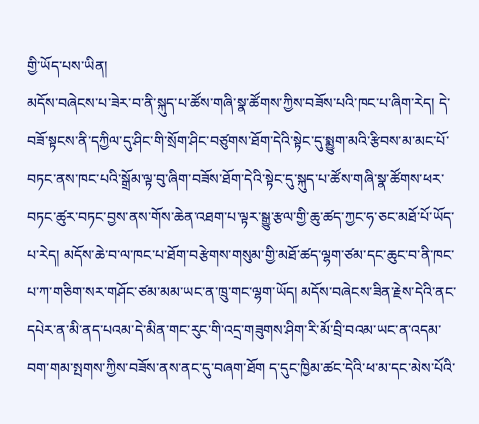གྱི་ཡོད་པས་ཡིན།
མདོས་བཞེངས་པ་ཟེར་བ་ནི་སྐུད་པ་ཚོས་གཞི་སྣ་ཚོགས་ཀྱིས་བཟོས་པའི་ཁང་པ་ཞིག་རེད། དེ་བཟོ་སྟངས་ནི་དཀྱིལ་དུ་ཤིང་གི་སྲོག་ཤིང་བཙུགས་ཐོག་དེའི་སྟེང་དུ་སྨྱུག་མའི་རྩིབས་མ་མང་པོ་བཏང་ནས་ཁང་པའི་སྒྲོམ་ལྟ་བུ་ཞིག་བཟོས་ཐོག་དེའི་སྟེང་དུ་སྐུད་པ་ཚོས་གཞི་སྣ་ཚོགས་ཕར་བཏང་ཚུར་བཏང་བྱས་ནས་གོས་ཆེན་འཐག་པ་ལྟར་སྒྱུ་རྩལ་གྱི་ཆུ་ཚད་ཀྱང་ཧ་ཅང་མཐོ་པོ་ཡོད་པ་རེད། མདོས་ཆེ་བ་ལ་ཁང་པ་ཐོག་བརྩེགས་གསུམ་གྱི་མཐོ་ཚད་ལྷག་ཙམ་དང་ཆུང་བ་ནི་ཁང་པ་ཀ་གཅིག་སར་གཤོང་ཙམ་མམ་ཡང་ན་ཁྲུ་གང་ལྷག་ཡོད། མདོས་བཞེངས་ཟིན་རྗེས་དེའི་ནང་དཔེར་ན་མི་ནད་པའམ་དེ་མིན་གང་རུང་གི་འདྲ་གཟུགས་ཤིག་རི་མོ་བྲི་བའམ་ཡང་ན་འདམ་བག་གམ་སྤགས་ཀྱིས་བཟོས་ནས་ནང་དུ་བཞག་ཐོག ད་དུང་ཁྱིམ་ཚང་དེའི་ཕ་མ་དང་མེས་པོའི་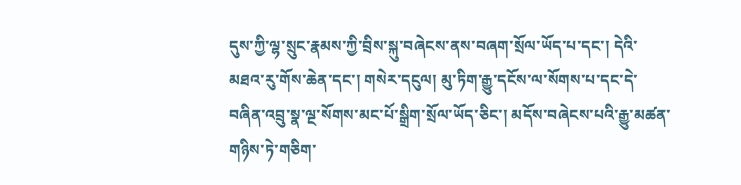དུས་ཀྱི་ལྷ་སྲུང་རྣམས་ཀྱི་བྲིས་སྐུ་བཞེངས་ནས་བཞག་སྲོལ་ཡོད་པ་དང་། དེའི་མཐའ་རུ་གོས་ཆེན་དང་། གསེར་དངུལ། མུ་ཏིག་རྒྱུ་དངོས་ལ་སོགས་པ་དང་དེ་བཞིན་འབྲུ་སྣ་ལྔ་སོགས་མང་པོ་སྒྲིག་སྲོལ་ཡོད་ཅིང་། མདོས་བཞེངས་པའི་རྒྱུ་མཚན་གཉིས་ཏེ་གཅིག་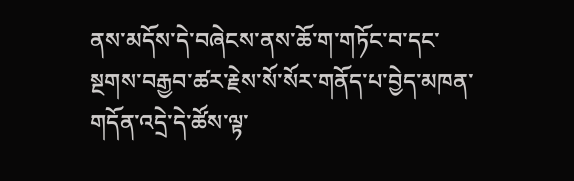ནས་མདོས་དེ་བཞེངས་ནས་ཆོ་ག་གཏོང་བ་དང་སྔགས་བརྒྱབ་ཚར་རྗེས་སོ་སོར་གནོད་པ་བྱེད་མཁན་གདོན་འདྲེ་དེ་ཚོས་ལྟ་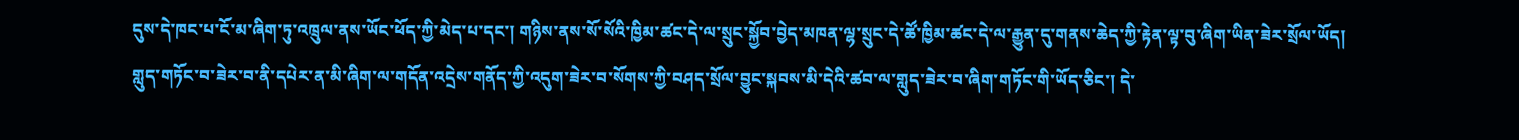དུས་དེ་ཁང་པ་ངོ་མ་ཞིག་ཏུ་འཁྲུལ་ནས་ཡོང་ཕོད་ཀྱི་མེད་པ་དང་། གཉིས་ནས་སོ་སོའི་ཁྱིམ་ཚང་དེ་ལ་སྲུང་སྐྱོབ་བྱེད་མཁན་ལྷ་སྲུང་དེ་ཚོ་ཁྱིམ་ཚང་དེ་ལ་རྒྱུན་དུ་གནས་ཆེད་ཀྱི་རྟེན་ལྟ་བུ་ཞིག་ཡིན་ཟེར་སྲོལ་ཡོད།
གླུད་གཏོང་བ་ཟེར་བ་ནི་དཔེར་ན་མི་ཞིག་ལ་གདོན་འདྲེས་གནོད་ཀྱི་འདུག་ཟེར་བ་སོགས་ཀྱི་བཤད་སྲོལ་བྱུང་སྐབས་མི་དེའི་ཚབ་ལ་གླུད་ཟེར་བ་ཞིག་གཏོང་གི་ཡོད་ཅིང་། དེ་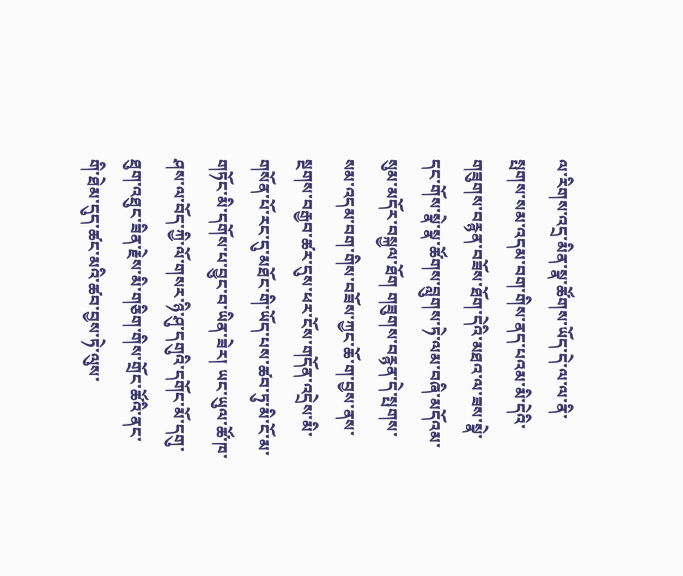ལ་རིགས་འདྲ་མིན་སྣ་ཚོགས་ཡོད་དེ་ལ་ལ་ནི་སྤགས་སམ་འདམ་བག་གིས་ནད་པའམ་མི་དེའི་གཟུགས་བརྙན་བཟོས་ཐོག་དེའི་མཐའ་ལ་ཟས་སྣེ་དང་གོས་སྣེ་སྣ་ཚོགས་བླུགས་ཏེ་ལམ་བཞི་མདོའམ་སུམ་མདོར་བསྐྱལ་ཐོག གཟུགས་བརྙན་དེ་སྤགས་སམ་འདམ་བག་གིས་བཟོས་ཀྱང་ཆོ་ག་བྱས་ནས་སྔགས་བརྒྱབ་ཚར་དུས་ཕར་ངོས་གདོན་འདྲེས་མི་གསོན་པོ་རང་དུ་མཐོང་གི་ཡོད་པས་ཚབ་ཏུ་མི་ངོ་མ་གཏོང་མི་དགོས་པ་བྱུང་བ་ཡིན་ཟེར། ཡང་ཡུལ་ཚོ་ཁ་ཤས་ལ་བོད་ཀྱི་ལོ་གསར་ཉི་ཤུ་དགུའི་དགོང་མོ་དགུ་ཐུག་འཐུང་ཟིན་རྗེས་མི་གཅིག་གིས་གྲོང་ཚོའི་ནང་གི་ཐེམ་དུད་ཚང་མའི་ཚབ་བྱས་ཏེ་ལུས་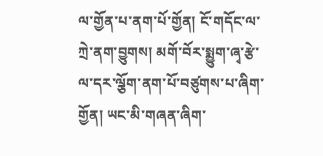ལ་གྱོན་པ་ནག་པོ་གྱོན། ངོ་གདོང་ལ་ཀྲེ་ནག་བྱུགས། མགོ་བོར་སྨྱུག་ཞྭ་རྩེ་ལ་དར་ལྕོག་ནག་པོ་བཙུགས་པ་ཞིག་གྱོན། ཡང་མི་གཞན་ཞིག་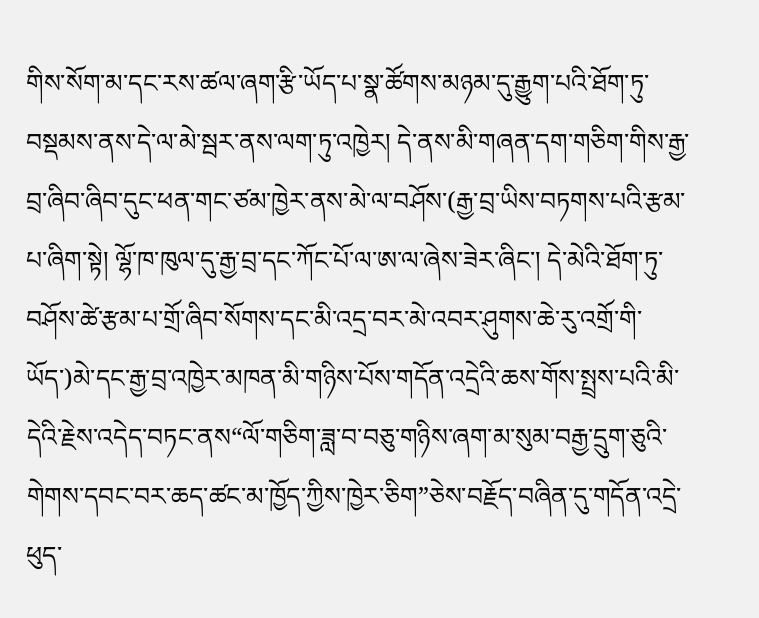གིས་སོག་མ་དང་རས་ཚལ་ཞག་རྩི་ཡོད་པ་སྣ་ཚོགས་མཉམ་དུ་རྒྱུག་པའི་ཐོག་ཏུ་བསྡམས་ནས་དེ་ལ་མེ་སྦར་ནས་ལག་ཏུ་འཁྱེར། དེ་ནས་མི་གཞན་དག་གཅིག་གིས་རྒྱ་བྲ་ཞིབ་ཞིབ་དུང་ཕན་གང་ཙམ་ཁྱེར་ནས་མེ་ལ་བཤོས་(རྒྱ་བྲ་ཡིས་བཏགས་པའི་རྩམ་པ་ཞིག་སྟེ། ལྷོ་ཁ་ཁུལ་དུ་རྒྱ་བྲ་དང་ཀོང་པོ་ལ་ཨ་ལ་ཞེས་ཟེར་ཞིང་། དེ་མེའི་ཐོག་ཏུ་བཤོས་ཚེ་རྩམ་པ་གྲོ་ཞིབ་སོགས་དང་མི་འདྲ་བར་མེ་འབར་ཤུགས་ཆེ་རུ་འགྲོ་གི་ཡོད་)མེ་དང་རྒྱ་བྲ་འཁྱེར་མཁན་མི་གཉིས་པོས་གདོན་འདྲེའི་ཆས་གོས་སྤྲས་པའི་མི་དེའི་རྗེས་འདེད་བཏང་ནས“ལོ་གཅིག་ཟླ་བ་བཅུ་གཉིས་ཞག་མ་སུམ་བརྒྱ་དྲུག་ཅུའི་གེགས་དབང་བར་ཆད་ཚང་མ་ཁྱོད་ཀྱིས་ཁྱེར་ཅིག”ཅེས་བརྗོད་བཞིན་དུ་གདོན་འདྲེ་ཕུད་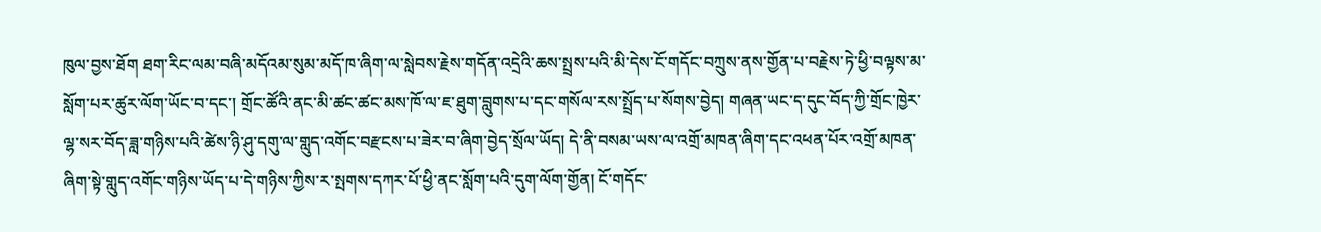ཁུལ་བྱས་ཐོག ཐག་རིང་ལམ་བཞི་མདོའམ་སུམ་མདོ་ཁ་ཞིག་ལ་སླེབས་རྗེས་གདོན་འདྲེའི་ཆས་སྤྲས་པའི་མི་དེས་ངོ་གདོང་བཀྲུས་ནས་གྱོན་པ་བརྗེས་ཏེ་ཕྱི་བལྟས་མ་སློག་པར་ཚུར་ལོག་ཡོང་བ་དང་། གྲོང་ཚོའི་ནང་མི་ཚང་ཚང་མས་ཁོ་ལ་ཇ་ཐུག་བླུགས་པ་དང་གསོལ་རས་སྤྲོད་པ་སོགས་བྱེད། གཞན་ཡང་ད་དུང་བོད་ཀྱི་གྲོང་ཁྱེར་ལྷ་སར་བོད་ཟླ་གཉིས་པའི་ཚེས་ཉི་ཤུ་དགུ་ལ་གླུད་འགོང་བརྫངས་པ་ཟེར་བ་ཞིག་བྱེད་སྲོལ་ཡོད། དེ་ནི་བསམ་ཡས་ལ་འགྲོ་མཁན་ཞིག་དང་འཕན་པོར་འགྲོ་མཁན་ཞིག་སྟེ་གླུད་འགོང་གཉིས་ཡོད་པ་དེ་གཉིས་ཀྱིས་ར་སྤགས་དཀར་པོ་ཕྱི་ནང་སློག་པའི་དུག་ལོག་གྱོན། ངོ་གདོང་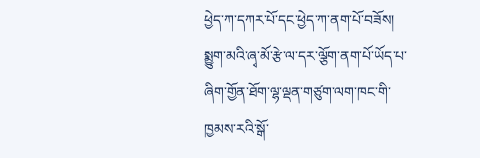ཕྱེད་ཀ་དཀར་པོ་དང་ཕྱེད་ཀ་ནག་པོ་བཟོས། སྨྱུག་མའི་ཞྭ་མོ་རྩེ་ལ་དར་ལྕོག་ནག་པོ་ཡོད་པ་ཞིག་གྱོན་ཐོག་ལྷ་ལྡན་གཙུག་ལག་ཁང་གི་ཁྱམས་རའི་སྒོ་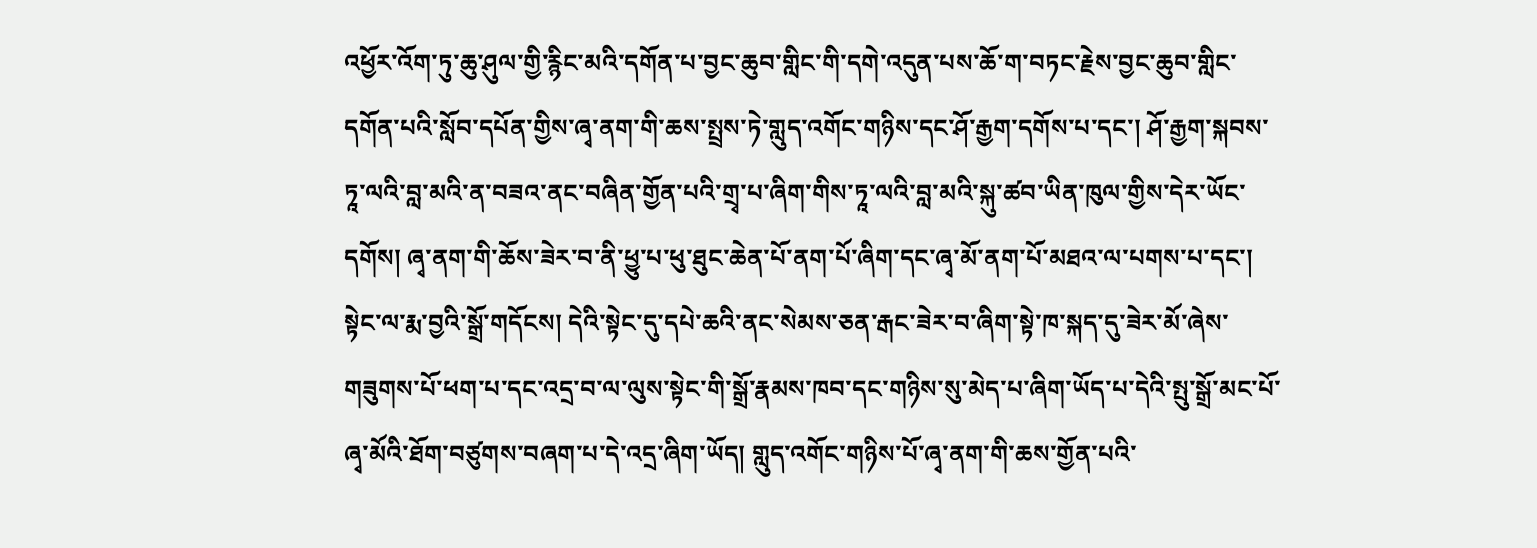འཕྱོར་འོག་ཏུ་ཆུ་ཤུལ་གྱི་རྙིང་མའི་དགོན་པ་བྱང་ཆུབ་གླིང་གི་དགེ་འདུན་པས་ཆོ་ག་བཏང་རྗེས་བྱང་ཆུབ་གླིང་དགོན་པའི་སློབ་དཔོན་གྱིས་ཞྭ་ནག་གི་ཆས་སྤྲས་ཏེ་གླུད་འགོང་གཉིས་དང་ཤོ་རྒྱག་དགོས་པ་དང་། ཤོ་རྒྱག་སྐབས་ཏཱ་ལའི་བླ་མའི་ན་བཟའ་ནང་བཞིན་གྱོན་པའི་གྲྭ་པ་ཞིག་གིས་ཏཱ་ལའི་བླ་མའི་སྐུ་ཚབ་ཡིན་ཁུལ་གྱིས་དེར་ཡོང་དགོས། ཞྭ་ནག་གི་ཆོས་ཟེར་བ་ནི་ཕྱུ་པ་ཕུ་ཐུང་ཆེན་པོ་ནག་པོ་ཞིག་དང་ཞྭ་མོ་ནག་པོ་མཐའ་ལ་པགས་པ་དང་། སྟེང་ལ་རྨ་བྱའི་སྒྲོ་གདོངས། དེའི་སྟེང་དུ་དཔེ་ཆའི་ནང་སེམས་ཅན་རྒང་ཟེར་བ་ཞིག་སྟེ་ཁ་སྐད་དུ་ཟེར་མོ་ཞེས་གཟུགས་པོ་ཕག་པ་དང་འདྲ་བ་ལ་ལུས་སྟེང་གི་སྒྲོ་རྣམས་ཁབ་དང་གཉིས་སུ་མེད་པ་ཞིག་ཡོད་པ་དེའི་སྤུ་སྒྲོ་མང་པོ་ཞྭ་མོའི་ཐོག་བཙུགས་བཞག་པ་དེ་འདྲ་ཞིག་ཡོད། གླུད་འགོང་གཉིས་པོ་ཞྭ་ནག་གི་ཆས་གྱོན་པའི་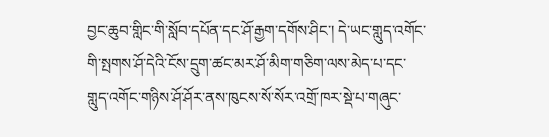བྱང་ཆུབ་གླིང་གི་སློབ་དཔོན་དང་ཤོ་རྒྱག་དགོས་ཤིང་། དེ་ཡང་གླུད་འགོང་གི་སྤགས་ཤོ་དེའི་ངོས་དྲུག་ཚང་མར་ཤོ་མིག་གཅིག་ལས་མེད་པ་དང་གླུད་འགོང་གཉིས་ཤོ་ཤོར་ནས་ཁུངས་སོ་སོར་འགྲོ་ཁར་སྡེ་པ་གཞུང་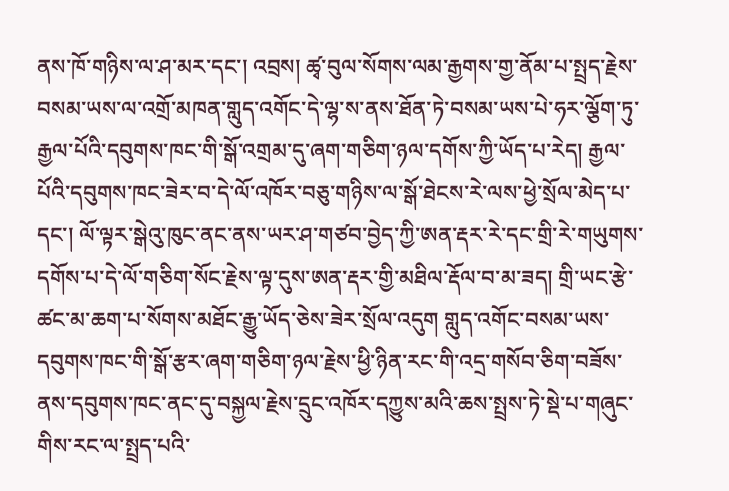ནས་ཁོ་གཉིས་ལ་ཤ་མར་དང་། འབྲས། ཚྭ་བུལ་སོགས་ལམ་རྒྱགས་གྱ་ནོམ་པ་སྤྲད་རྗེས་བསམ་ཡས་ལ་འགྲོ་མཁན་གླུད་འགོང་དེ་ལྷ་ས་ནས་ཐོན་ཏེ་བསམ་ཡས་པེ་ཧར་ལྕོག་ཏུ་རྒྱལ་པོའི་དབུགས་ཁང་གི་སྒོ་འགྲམ་དུ་ཞག་གཅིག་ཉལ་དགོས་ཀྱི་ཡོད་པ་རེད། རྒྱལ་པོའི་དབུགས་ཁང་ཟེར་བ་དེ་ལོ་འཁོར་བཅུ་གཉིས་ལ་སྒོ་ཐེངས་རེ་ལས་ཕྱེ་སྲོལ་མེད་པ་དང་། ལོ་ལྟར་སྒེའུ་ཁུང་ནང་ནས་ཡར་ཤ་གཙབ་བྱེད་ཀྱི་ཨན་རྡར་རེ་དང་གྲི་རེ་གཡུགས་དགོས་པ་དེ་ལོ་གཅིག་སོང་རྗེས་ལྟ་དུས་ཨན་རྡར་གྱི་མཐིལ་རྡོལ་བ་མ་ཟད། གྲི་ཡང་རྩེ་ཚང་མ་ཆག་པ་སོགས་མཐོང་རྒྱུ་ཡོད་ཅེས་ཟེར་སྲོལ་འདུག གླུད་འགོང་བསམ་ཡས་དབུགས་ཁང་གི་སྒོ་རྩར་ཞག་གཅིག་ཉལ་རྗེས་ཕྱི་ཉིན་རང་གི་འདྲ་གསོབ་ཅིག་བཟོས་ནས་དབུགས་ཁང་ནང་དུ་བསྐྱལ་རྗེས་དྲུང་འཁོར་དཀྱུས་མའི་ཆས་སྤྲས་ཏེ་སྡེ་པ་གཞུང་གིས་རང་ལ་སྤྲད་པའི་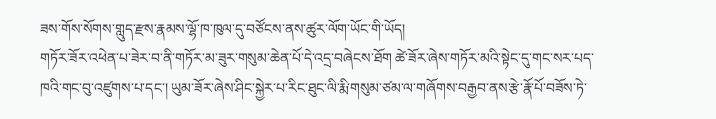ཟས་གོས་སོགས་གླུད་རྫས་རྣམས་ལྷོ་ཁ་ཁུལ་དུ་བཙོངས་ནས་ཚུར་ལོག་ཡོང་གི་ཡོད།
གཏོར་ཟོར་འཕེན་པ་ཟེར་བ་ནི་གཏོར་མ་ཟུར་གསུམ་ཆེན་པོ་དེ་འདྲ་བཞེངས་ཐོག ཚེ་ཟོར་ཞེས་གཏོར་མའི་སྟེང་དུ་གང་སར་པད་ཁའི་གང་བུ་འཛུགས་པ་དང་། ཡུམ་ཟོར་ཞེས་ཤིང་སྐྱེར་པ་རིང་ཐུང་ལི་རྨི་གསུམ་ཙམ་ལ་གཞོགས་བརྒྱབ་ནས་རྩེ་རྣོ་པོ་བཟོས་ཏེ་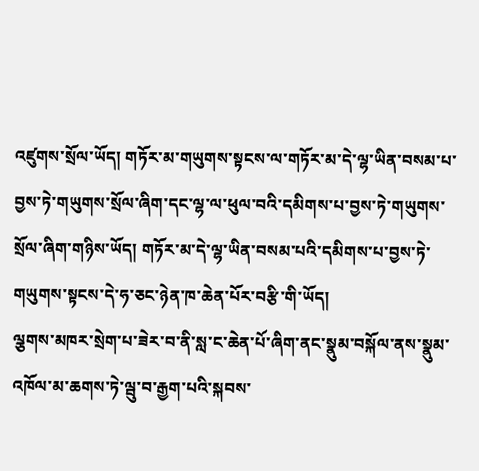འཛུགས་སྲོལ་ཡོད། གཏོར་མ་གཡུགས་སྟངས་ལ་གཏོར་མ་དེ་ལྷ་ཡིན་བསམ་པ་བྱས་ཏེ་གཡུགས་སྲོལ་ཞིག་དང་ལྷ་ལ་ཕུལ་བའི་དམིགས་པ་བྱས་ཏེ་གཡུགས་སྲོལ་ཞིག་གཉིས་ཡོད། གཏོར་མ་དེ་ལྷ་ཡིན་བསམ་པའི་དམིགས་པ་བྱས་ཏེ་གཡུགས་སྟངས་དེ་ཧ་ཅང་ཉེན་ཁ་ཆེན་པོར་བརྩི་གི་ཡོད།
ལྕགས་མཁར་སྲེག་པ་ཟེར་བ་ནི་སླ་ང་ཆེན་པོ་ཞིག་ནང་སྣུམ་བསྐོལ་ནས་སྣུམ་འཁོལ་མ་ཆགས་ཏེ་ལྦུ་བ་རྒྱག་པའི་སྐབས་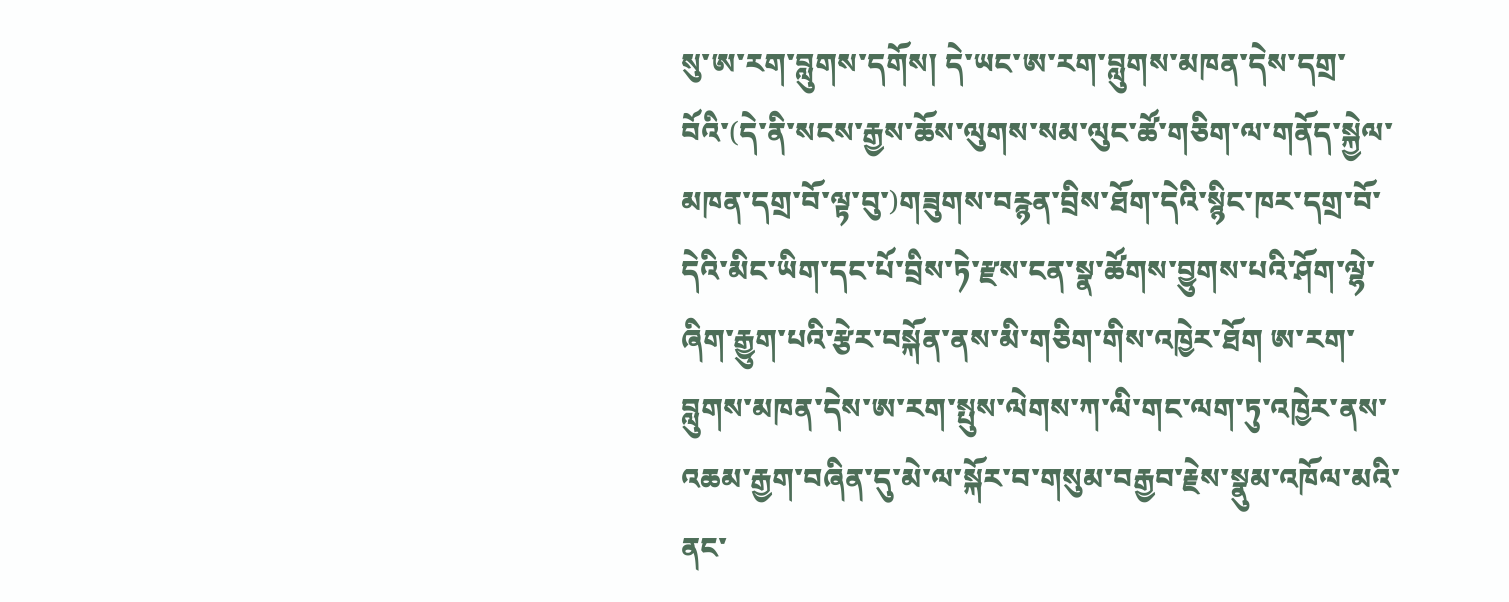སུ་ཨ་རག་བླུགས་དགོས། དེ་ཡང་ཨ་རག་བླུགས་མཁན་དེས་དགྲ་བོའི་(དེ་ནི་སངས་རྒྱས་ཆོས་ལུགས་སམ་ལུང་ཚོ་གཅིག་ལ་གནོད་སྐྱེལ་མཁན་དགྲ་བོ་ལྟ་བུ་)གཟུགས་བརྙན་བྲིས་ཐོག་དེའི་སྙིང་ཁར་དགྲ་བོ་དེའི་མིང་ཡིག་དང་པོ་བྲིས་ཏེ་རྫས་ངན་སྣ་ཚོགས་བྱུགས་པའི་ཤོག་ལྷེ་ཞིག་རྒྱུག་པའི་རྩེར་བསྐོན་ནས་མི་གཅིག་གིས་འཁྱེར་ཐོག ཨ་རག་བླུགས་མཁན་དེས་ཨ་རག་སྤུས་ལེགས་ཀ་ལི་གང་ལག་ཏུ་འཁྱེར་ནས་འཆམ་རྒྱག་བཞིན་དུ་མེ་ལ་སྐོར་བ་གསུམ་བརྒྱབ་རྗེས་སྣུམ་འཁོལ་མའི་ནང་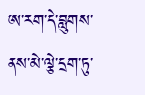ཨ་རག་དེ་བླུགས་ནས་མེ་ལྕེ་དྲག་ཏུ་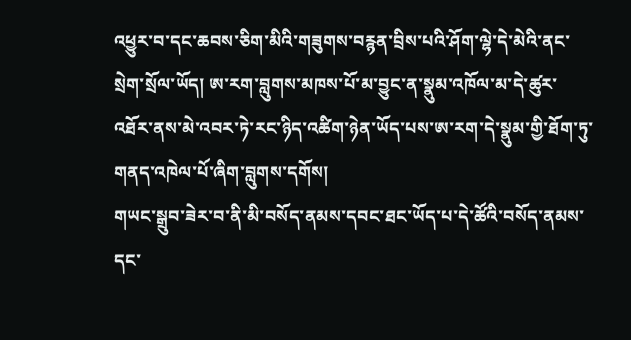འཕྱུར་བ་དང་ཆབས་ཅིག་མིའི་གཟུགས་བརྙན་བྲིས་པའི་ཤོག་ལྷེ་དེ་མེའི་ནང་སྲེག་སྲོལ་ཡོད། ཨ་རག་བླུགས་མཁས་པོ་མ་བྱུང་ན་སྣུམ་འཁོལ་མ་དེ་ཚུར་འཐོར་ནས་མེ་འབར་ཏེ་རང་ཉིད་འཚིག་ཉེན་ཡོད་པས་ཨ་རག་དེ་སྣུམ་གྱི་ཐོག་ཏུ་གནད་འཁེལ་པོ་ཞིག་བླུགས་དགོས།
གཡང་སྒྲུབ་ཟེར་བ་ནི་མི་བསོད་ནམས་དབང་ཐང་ཡོད་པ་དེ་ཚོའི་བསོད་ནམས་དང་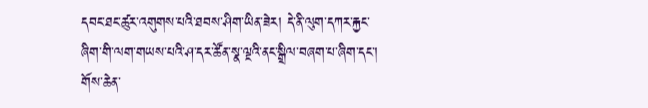དབང་ཐང་ཚུར་འགུགས་པའི་ཐབས་ཤིག་ཡིན་ཟེར། དེ་ནི་ལུག་དཀར་རྐྱང་ཞིག་གི་ལག་གཡས་པའི་ཤ་དར་ཚོན་སྣ་ལྔའི་ནང་སྒྲིལ་བཞག་པ་ཞིག་དང་། གོས་ཆེན་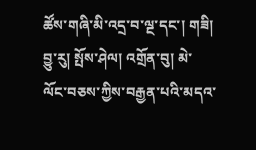ཚོས་གཞི་མི་འདྲ་བ་ལྔ་དང་། གཟི། བྱུ་རུ། སྤོས་ཤེལ། འགྲོན་བུ། མེ་ལོང་བཅས་ཀྱིས་བརྒྱན་པའི་མདའ་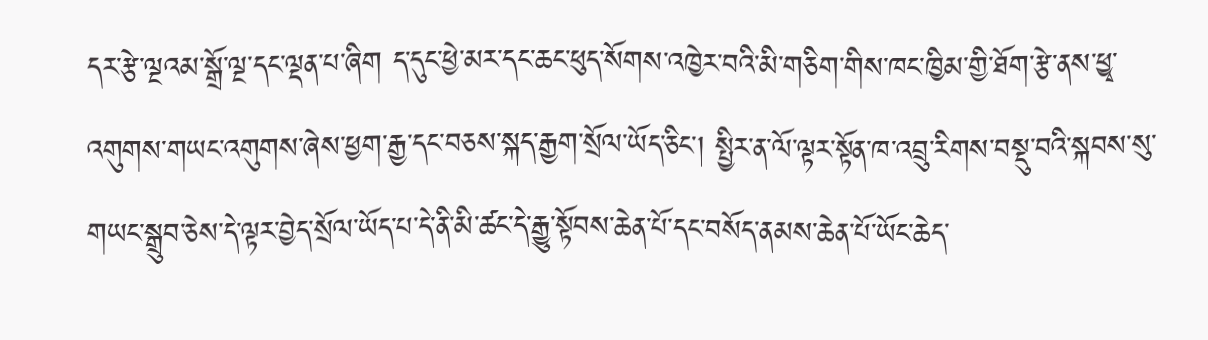དར་རྩེ་ལྔའམ་སྒྲོ་ལྔ་དང་ལྡན་པ་ཞིག ད་དུང་ཕྱེ་མར་དང་ཆང་ཕུད་སོགས་འཁྱེར་བའི་མི་གཅིག་གིས་ཁང་ཁྱིམ་གྱི་ཐོག་རྩེ་ནས་ཕྱྭ་འགུགས་གཡང་འགུགས་ཞེས་ཕྱག་རྒྱ་དང་བཅས་སྐད་རྒྱག་སྲོལ་ཡོད་ཅིང་། སྤྱིར་ན་ལོ་ལྟར་སྟོན་ཁ་འབྲུ་རིགས་བསྡུ་བའི་སྐབས་སུ་གཡང་སྒྲུབ་ཅེས་དེ་ལྟར་བྱེད་སྲོལ་ཡོད་པ་དེ་ནི་མི་ཚང་དེ་རྒྱུ་སྟོབས་ཆེན་པོ་དང་བསོད་ནམས་ཆེན་པོ་ཡོང་ཆེད་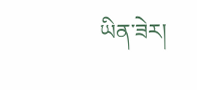ཡིན་ཟེར།